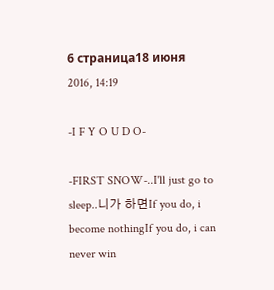6 страница18 июня 2016, 14:19

-I F Y O U D O-

-FIRST SNOW-..I'll just go to sleep..니가 하면If you do, i become nothingIf you do, i can never win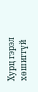Хурц гэрэл хөшиггүй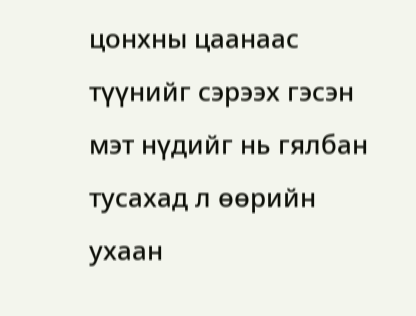цонхны цаанаас түүнийг сэрээх гэсэн мэт нүдийг нь гялбан тусахад л өөрийн ухаан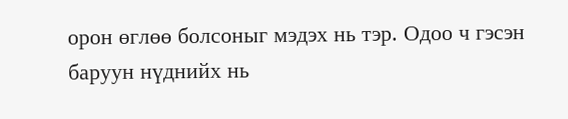орон өглөө болсоныг мэдэх нь тэр. Одоо ч гэсэн баруун нүднийх нь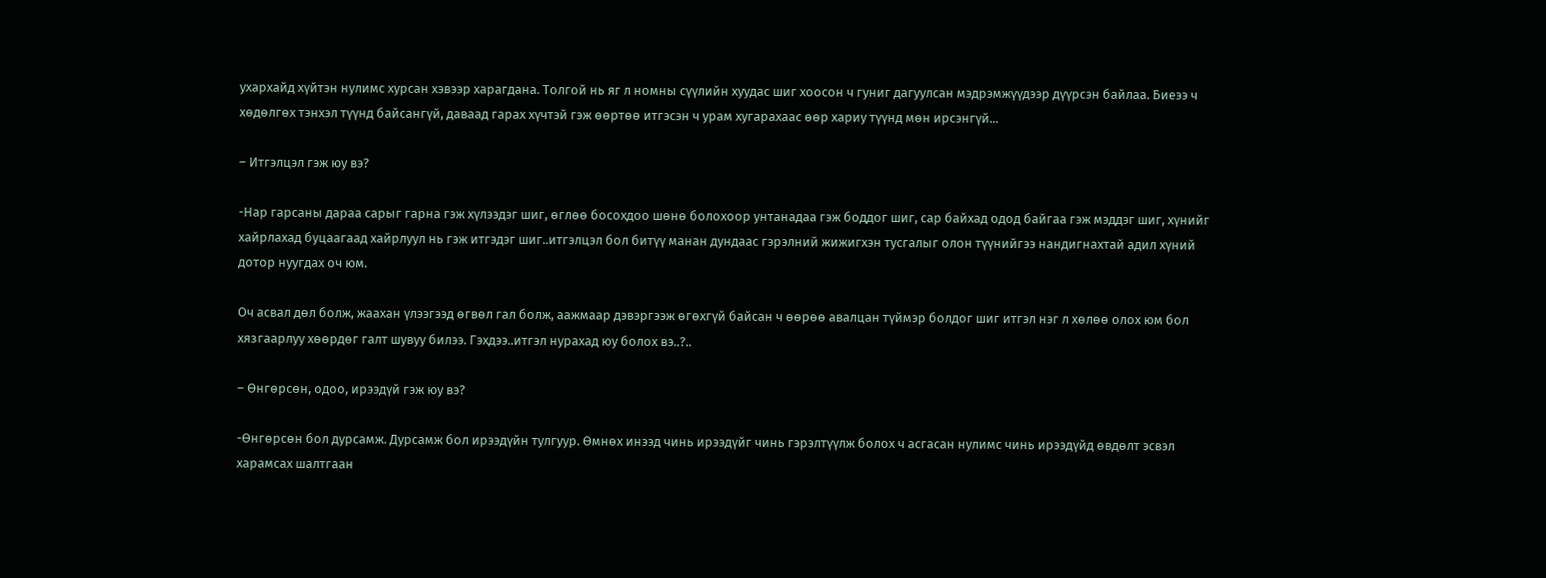ухархайд хүйтэн нулимс хурсан хэвээр харагдана. Толгой нь яг л номны сүүлийн хуудас шиг хоосон ч гуниг дагуулсан мэдрэмжүүдээр дүүрсэн байлаа. Биеээ ч хөдөлгөх тэнхэл түүнд байсангүй, даваад гарах хүчтэй гэж өөртөө итгэсэн ч урам хугарахаас өөр хариу түүнд мөн ирсэнгүй...

– Итгэлцэл гэж юу вэ?

-Нар гарсаны дараа сарыг гарна гэж хүлээдэг шиг, өглөө босохдоо шөнө болохоор унтанадаа гэж боддог шиг, сар байхад одод байгаа гэж мэддэг шиг, хүнийг хайрлахад буцаагаад хайрлуул нь гэж итгэдэг шиг..итгэлцэл бол битүү манан дундаас гэрэлний жижигхэн тусгалыг олон түүнийгээ нандигнахтай адил хүний дотор нуугдах оч юм.

Оч асвал дөл болж, жаахан үлээгээд өгвөл гал болж, аажмаар дэвэргээж өгөхгүй байсан ч өөрөө авалцан түймэр болдог шиг итгэл нэг л хөлөө олох юм бол хязгаарлуу хөөрдөг галт шувуу билээ. Гэхдээ..итгэл нурахад юу болох вэ..?..

– Өнгөрсөн, одоо, ирээдүй гэж юу вэ?

-Өнгөрсөн бол дурсамж. Дурсамж бол ирээдүйн тулгуур. Өмнөх инээд чинь ирээдүйг чинь гэрэлтүүлж болох ч асгасан нулимс чинь ирээдүйд өвдөлт эсвэл харамсах шалтгаан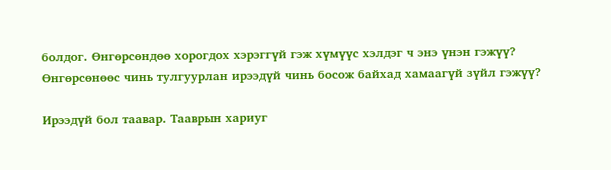болдог. Өнгөрсөндөө хорогдох хэрэггүй гэж хүмүүс хэлдэг ч энэ үнэн гэжүү? Өнгөрсөнөөс чинь тулгуурлан ирээдүй чинь босож байхад хамаагүй зүйл гэжүү?

Ирээдүй бол таавар. Тааврын хариуг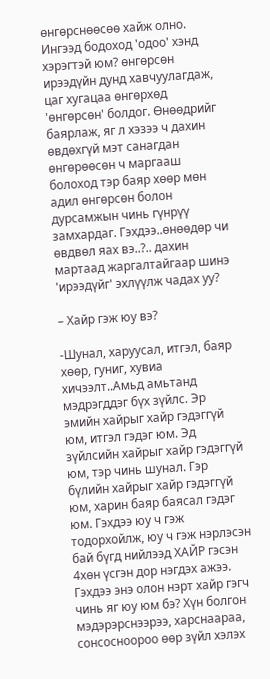өнгөрснөөсөө хайж олно. Ингээд бодоход 'одоо' хэнд хэрэгтэй юм? өнгөрсөн ирээдүйн дунд хавчуулагдаж, цаг хугацаа өнгөрхөд 'өнгөрсөн' болдог. Өнөөдрийг баярлаж, яг л хэзээ ч дахин өвдөхгүй мэт санагдан өнгөрөөсөн ч маргааш болоход тэр баяр хөөр мөн адил өнгөрсөн болон дурсамжын чинь гүнрүү замхардаг. Гэхдээ..өнөөдөр чи өвдвөл яах вэ..?.. дахин мартаад жаргалтайгаар шинэ 'ирээдүйг' эхлүүлж чадах уу?

– Хайр гэж юу вэ?

-Шунал, харуусал, итгэл, баяр хөөр, гуниг, хувиа хичээлт..Амьд амьтанд мэдрэгддэг бүх зүйлс. Эр эмийн хайрыг хайр гэдэггүй юм, итгэл гэдэг юм. Эд зүйлсийн хайрыг хайр гэдэггүй юм, тэр чинь шунал. Гэр бүлийн хайрыг хайр гэдэггүй юм, харин баяр баясал гэдэг юм. Гэхдээ юу ч гэж тодорхойлж, юу ч гэж нэрлэсэн бай бүгд нийлээд ХАЙР гэсэн 4хөн үсгэн дор нэгдэх ажээ. Гэхдээ энэ олон нэрт хайр гэгч чинь яг юу юм бэ? Хүн болгон мэдэрэрснээрээ, харснаараа, сонсосноороо өөр зүйл хэлэх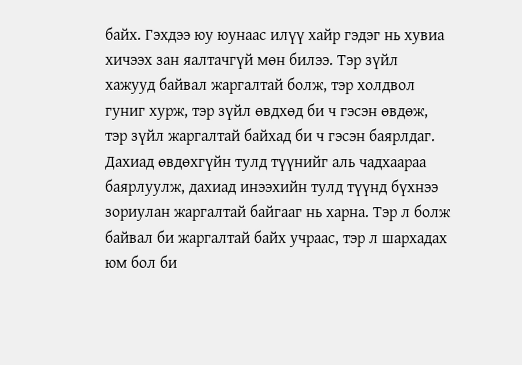байх. Гэхдээ юу юунаас илүү хайр гэдэг нь хувиа хичээх зан яалтачгүй мөн билээ. Тэр зүйл хажууд байвал жаргалтай болж, тэр холдвол гуниг хурж, тэр зүйл өвдхөд би ч гэсэн өвдөж, тэр зүйл жаргалтай байхад би ч гэсэн баярлдаг. Дахиад өвдөхгүйн тулд түүнийг аль чадхаараа баярлуулж, дахиад инээхийн тулд түүнд бүхнээ зориулан жаргалтай байгааг нь харна. Тэр л болж байвал би жаргалтай байх учраас, тэр л шархадах юм бол би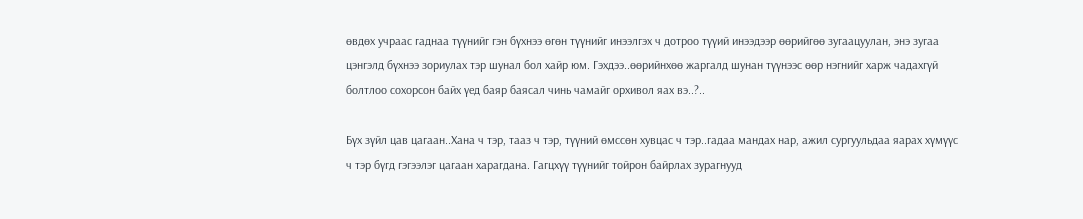өвдөх учраас гаднаа түүнийг гэн бүхнээ өгөн түүнийг инээлгэх ч дотроо түүий инээдээр өөрийгөө зугаацуулан, энэ зугаа цэнгэлд бүхнээ зориулах тэр шунал бол хайр юм. Гэхдээ..өөрийнхөө жаргалд шунан түүнээс өөр нэгнийг харж чадахгүй болтлоо сохорсон байх үед баяр баясал чинь чамайг орхивол яах вэ..?..

Бүх зүйл цав цагаан..Хана ч тэр, тааз ч тэр, түүний өмссөн хувцас ч тэр..гадаа мандах нар, ажил сургуульдаа яарах хүмүүс ч тэр бүгд гэгээлэг цагаан харагдана. Гагцхүү түүнийг тойрон байрлах зурагнууд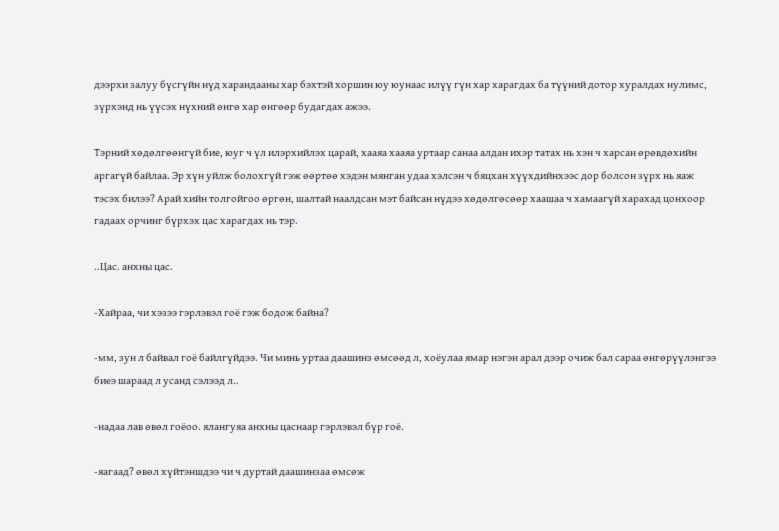дээрхи залуу бүсгүйн нүд харандааны хар бэхтэй хоршин юу юунаас илүү гүн хар харагдах ба түүний дотор хуралдах нулимс, зүрхэнд нь үүсэх нүхний өнгө хар өнгөөр будагдах ажээ.

Тэрний хөдөлгөөнгүй бие, юуг ч үл илэрхийлэх царай, хааяа хааяа уртаар санаа алдан ихэр татах нь хэн ч харсан өрөвдөхийн аргагүй байлаа. Эр хүн уйлж болохгүй гэж өөртөө хэдэн мянган удаа хэлсэн ч бяцхан хүүхдийнхээс дор болсон зүрх нь яаж тэсэх билээ? Арай хийн толгойгоо өргөн, шалтай наалдсан мэт байсан нүдээ хөдөлгөсөөр хаашаа ч хамаагүй харахад цонхоор гадаах орчинг бүрхэх цас харагдах нь тэр.

..Цас. анхны цас.

-Хайраа, чи хэзээ гэрлэвэл гоё гэж бодож байна?

-мм, зун л байвал гоё байлгүйдээ. Чи минь уртаа даашинз өмсөөд л, хоёулаа ямар нэгэн арал дээр очиж бал сараа өнгөрүүлэнгээ биеэ шараад л усанд сэлээд л..

-надаа лав өвөл гоёоо. ялангуяа анхны цаснаар гэрлэвэл бүр гоё.

-яагаад? өвөл хүйтэншдээ чи ч дуртай даашинзаа өмсөж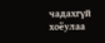чадахгүй хоёулаа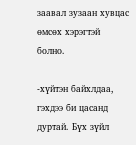заавал зузаан хувцас өмсөх хэрэгтэй болно.

-хүйтэн байхлдаа, гэхдээ би цасанд дуртай. Бүх зүйл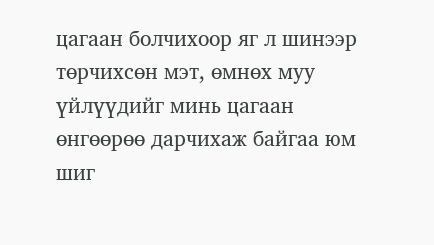цагаан болчихоор яг л шинээр төрчихсөн мэт, өмнөх муу үйлүүдийг минь цагаан өнгөөрөө дарчихаж байгаа юм шиг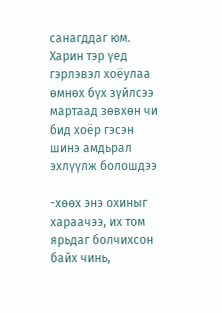санагддаг юм. Харин тэр үед гэрлэвэл хоёулаа өмнөх бүх зүйлсээ мартаад зөвхөн чи бид хоёр гэсэн шинэ амдьрал эхлүүлж болошдээ

-хөөх энэ охиныг хараачээ, их том ярьдаг болчихсон байх чинь,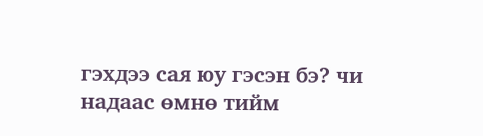гэхдээ сая юу гэсэн бэ? чи надаас өмнө тийм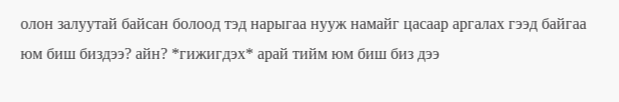олон залуутай байсан болоод тэд нарыгаа нууж намайг цасаар аргалах гээд байгаа юм биш биздээ? айн? *гижигдэх* арай тийм юм биш биз дээ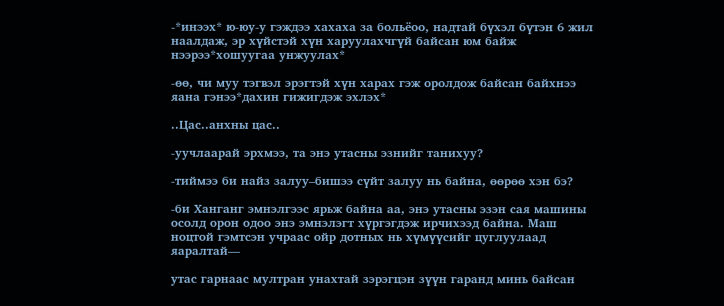-*инээх* ю-юу-у гэждээ хахаха за больёоо, надтай бүхэл бүтэн 6 жил наалдаж, эр хүйстэй хүн харуулахчгүй байсан юм байж нээрээ*хошуугаа унжуулах*

-өө, чи муу тэгвэл эрэгтэй хүн харах гэж оролдож байсан байхнээ яана гэнээ*дахин гижигдэж эхлэх*

..Цас..анхны цас..

-уучлаарай эрхмээ, та энэ утасны эзнийг танихуу?

-тиймээ би найз залуу–бишээ сүйт залуу нь байна, өөрөө хэн бэ?

-би Ханганг эмнэлгээс ярьж байна аа, энэ утасны эзэн сая машины осолд орон одоо энэ эмнэлэгт хүргэгдэж ирчихээд байна. Маш ноцтой гэмтсэн учраас ойр дотных нь хүмүүсийг цуглуулаад яаралтай—

утас гарнаас мултран унахтай зэрэгцэн зүүн гаранд минь байсан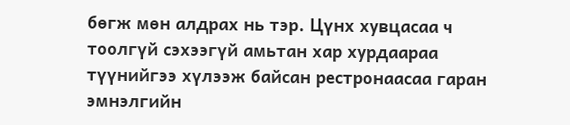бөгж мөн алдрах нь тэр. Цүнх хувцасаа ч тоолгүй сэхээгүй амьтан хар хурдаараа түүнийгээ хүлээж байсан рестронаасаа гаран эмнэлгийн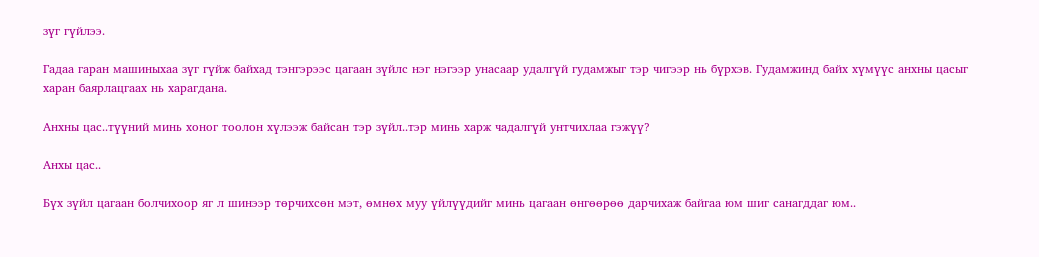зүг гүйлээ.

Гадаа гаран машиныхаа зүг гүйж байхад тэнгэрээс цагаан зүйлс нэг нэгээр унасаар удалгүй гудамжыг тэр чигээр нь бүрхэв. Гудамжинд байх хүмүүс анхны цасыг харан баярлацгаах нь харагдана.

Анхны цас..түүний минь хоног тоолон хүлээж байсан тэр зүйл..тэр минь харж чадалгүй унтчихлаа гэжүү?

Анхы цас..

Бүх зүйл цагаан болчихоор яг л шинээр төрчихсөн мэт, өмнөх муу үйлүүдийг минь цагаан өнгөөрөө дарчихаж байгаа юм шиг санагддаг юм..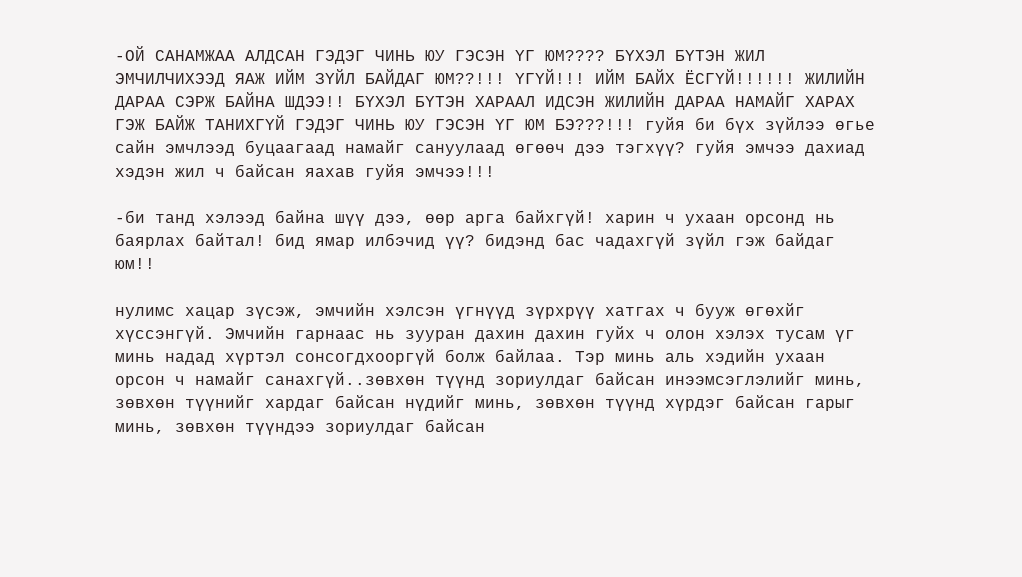-ОЙ САНАМЖАА АЛДСАН ГЭДЭГ ЧИНЬ ЮУ ГЭСЭН ҮГ ЮМ???? БҮХЭЛ БҮТЭН ЖИЛ ЭМЧИЛЧИХЭЭД ЯАЖ ИЙМ ЗҮЙЛ БАЙДАГ ЮМ??!!! ҮГҮЙ!!! ИЙМ БАЙХ ЁСГҮЙ!!!!!! ЖИЛИЙН ДАРАА СЭРЖ БАЙНА ШДЭЭ!! БҮХЭЛ БҮТЭН ХАРААЛ ИДСЭН ЖИЛИЙН ДАРАА НАМАЙГ ХАРАХ ГЭЖ БАЙЖ ТАНИХГҮЙ ГЭДЭГ ЧИНЬ ЮУ ГЭСЭН ҮГ ЮМ БЭ???!!! гуйя би бүх зүйлээ өгье сайн эмчлээд буцаагаад намайг сануулаад өгөөч дээ тэгхүү? гуйя эмчээ дахиад хэдэн жил ч байсан яахав гуйя эмчээ!!!

-би танд хэлээд байна шүү дээ, өөр арга байхгүй! харин ч ухаан орсонд нь баярлах байтал! бид ямар илбэчид үү? бидэнд бас чадахгүй зүйл гэж байдаг юм!!

нулимс хацар зүсэж, эмчийн хэлсэн үгнүүд зүрхрүү хатгах ч бууж өгөхйг хүссэнгүй. Эмчийн гарнаас нь зууран дахин дахин гуйх ч олон хэлэх тусам үг минь надад хүртэл сонсогдхооргүй болж байлаа. Тэр минь аль хэдийн ухаан орсон ч намайг санахгүй..зөвхөн түүнд зориулдаг байсан инээмсэглэлийг минь, зөвхөн түүнийг хардаг байсан нүдийг минь, зөвхөн түүнд хүрдэг байсан гарыг минь, зөвхөн түүндээ зориулдаг байсан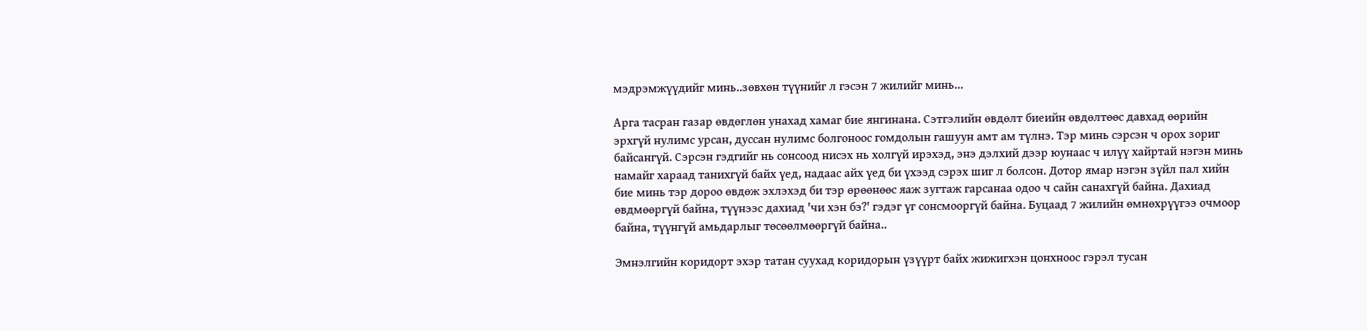мэдрэмжүүдийг минь..зөвхөн түүнийг л гэсэн 7 жилийг минь...

Арга тасран газар өвдөглөн унахад хамаг бие янгинана. Сэтгэлийн өвдөлт биеийн өвдөлтөөс давхад өөрийн эрхгүй нулимс урсан, дуссан нулимс болгоноос гомдолын гашуун амт ам түлнэ. Тэр минь сэрсэн ч орох зориг байсангүй. Сэрсэн гэдгийг нь сонсоод нисэх нь холгүй ирэхэд, энэ дэлхий дээр юунаас ч илүү хайртай нэгэн минь намайг хараад танихгүй байх үед, надаас айх үед би үхээд сэрэх шиг л болсон. Дотор ямар нэгэн зүйл пал хийн бие минь тэр дороо өвдөж эхлэхэд би тэр өрөөнөөс яаж зугтаж гарсанаа одоо ч сайн санахгүй байна. Дахиад өвдмөөргүй байна, түүнээс дахиад 'чи хэн бэ?' гэдэг үг сонсмооргүй байна. Буцаад 7 жилийн өмнөхрүүгээ очмоор байна, түүнгүй амьдарлыг төсөөлмөөргүй байна..

Эмнэлгийн коридорт эхэр татан суухад коридорын үзүүрт байх жижигхэн цонхноос гэрэл тусан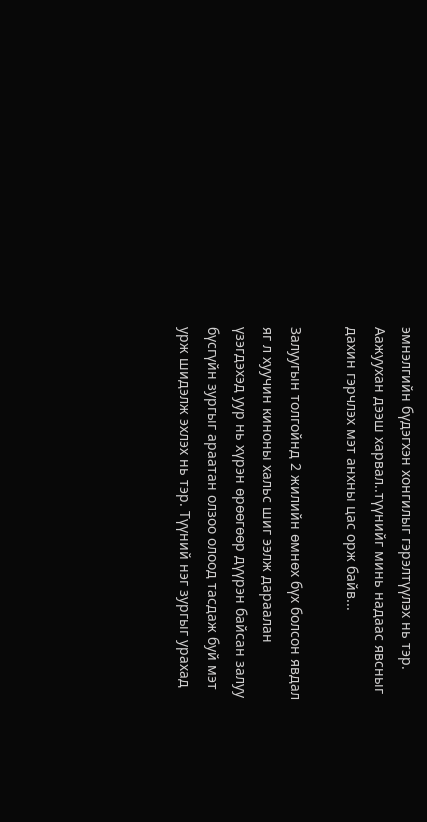эмнэлгийн бүдэгхэн хонгилыг гэрэлтүүлэх нь тэр. Аажуухан дээш харвал..түүнийг минь надаас явсныг дахин гэрчлэх мэт анхны цас орж байв...

Залуугын толгойнд 2 жилийн өмнөх бүх болсон явдал яг л хуучин киноны хальс шиг ээлж дараалан үзэгдэхэд уур нь хүрэн өрөөгөөр дүүрэн байсан залуу бүсгүйн зургыг араатан олзоо олоод тасдаж буй мэт урж шидэлж эхлэх нь тэр. Түүний нэг зургыг урахад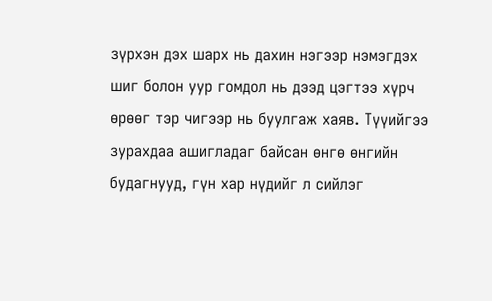зүрхэн дэх шарх нь дахин нэгээр нэмэгдэх шиг болон уур гомдол нь дээд цэгтээ хүрч өрөөг тэр чигээр нь буулгаж хаяв. Түүийгээ зурахдаа ашигладаг байсан өнгө өнгийн будагнууд, гүн хар нүдийг л сийлэг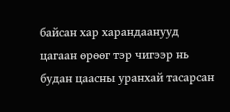байсан хар харандаанууд цагаан өрөөг тэр чигээр нь будан цаасны уранхай тасарсан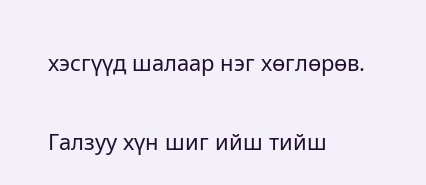хэсгүүд шалаар нэг хөглөрөв.

Галзуу хүн шиг ийш тийш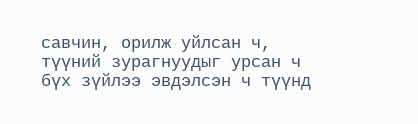савчин, орилж уйлсан ч, түүний зурагнуудыг урсан ч бүх зүйлээ эвдэлсэн ч түүнд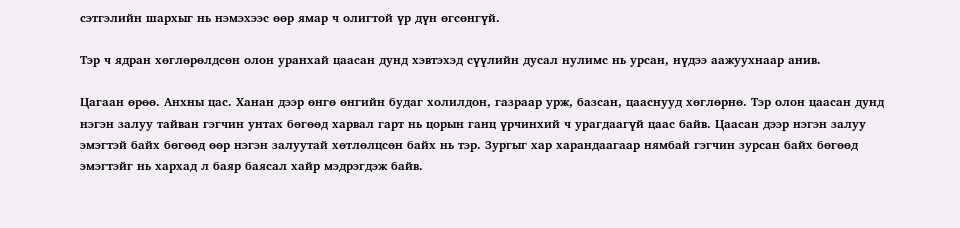сэтгэлийн шархыг нь нэмэхээс өөр ямар ч олигтой үр дүн өгсөнгүй.

Тэр ч ядран хөглөрөлдсөн олон уранхай цаасан дунд хэвтэхэд сүүлийн дусал нулимс нь урсан, нүдээ аажуухнаар анив.

Цагаан өрөө. Анхны цас. Ханан дээр өнгө өнгийн будаг холилдон, газраар урж, базсан, цааснууд хөглөрнө. Тэр олон цаасан дунд нэгэн залуу тайван гэгчин унтах бөгөөд харвал гарт нь цорын ганц үрчинхий ч урагдаагүй цаас байв. Цаасан дээр нэгэн залуу эмэгтэй байх бөгөөд өөр нэгэн залуутай хөтлөлцсөн байх нь тэр. Зургыг хар харандаагаар нямбай гэгчин зурсан байх бөгөөд эмэгтэйг нь хархад л баяр баясал хайр мэдрэгдэж байв.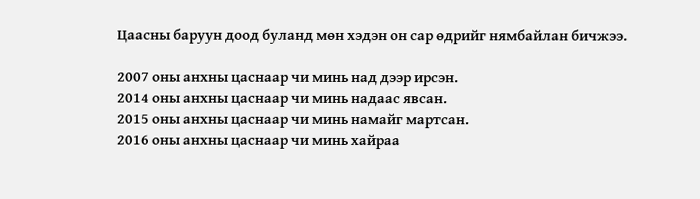Цаасны баруун доод буланд мөн хэдэн он сар өдрийг нямбайлан бичжээ.

2007 оны анхны цаснаар чи минь над дээр ирсэн.
2014 оны анхны цаснаар чи минь надаас явсан.
2015 оны анхны цаснаар чи минь намайг мартсан.
2016 оны анхны цаснаар чи минь хайраа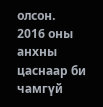олсон.
2016 оны анхны цаснаар би чамгүй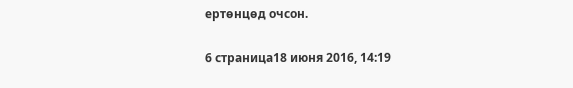ертөнцөд очсон.

6 страница18 июня 2016, 14:19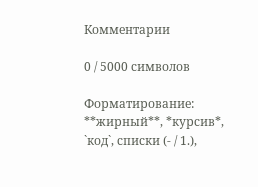Комментарии

0 / 5000 символов

Форматирование: **жирный**, *курсив*, `код`, списки (- / 1.),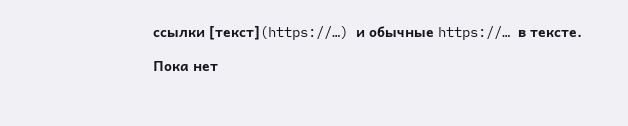ссылки [текст](https://…) и обычные https://… в тексте.

Пока нет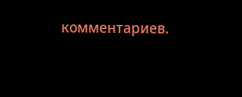комментариев.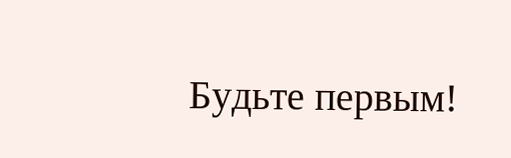Будьте первым!